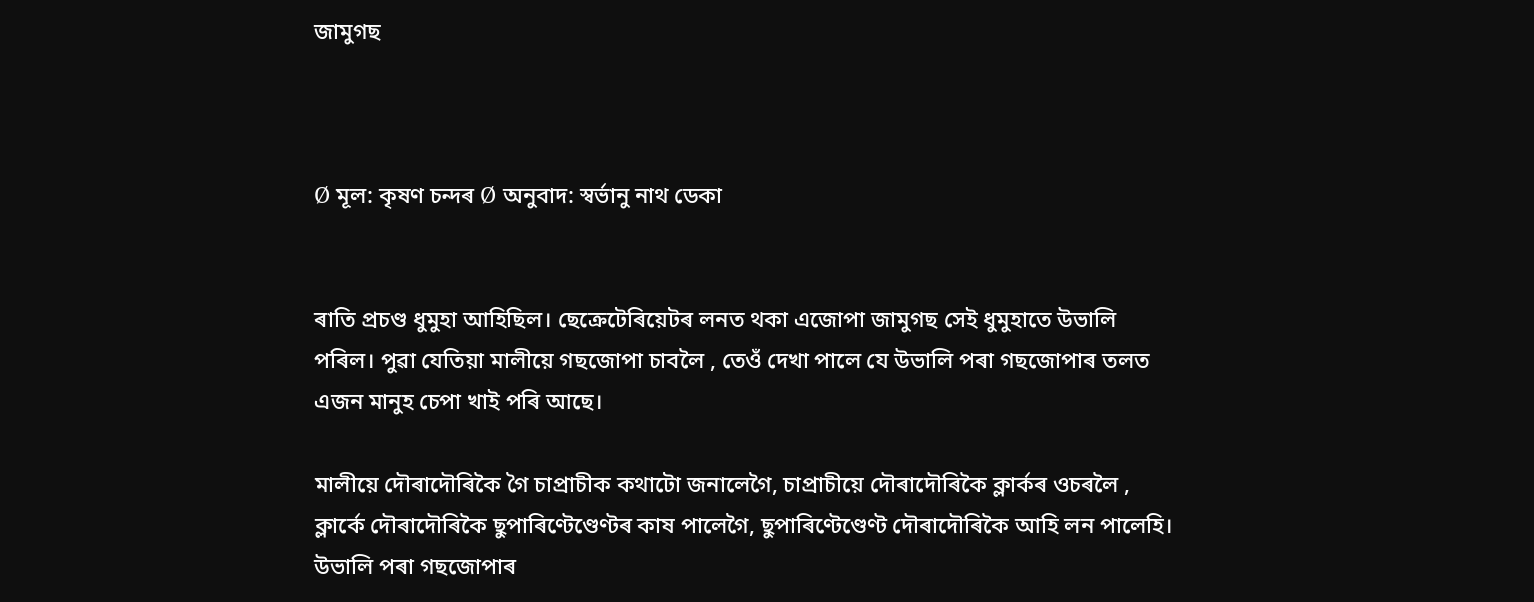জামুগছ



Ø মূল: কৃষণ চন্দৰ Ø অনুবাদ: স্বৰ্ভানু নাথ ডেকা


ৰাতি প্ৰচণ্ড ধুমুহা আহিছিল। ছেক্ৰেটেৰিয়েটৰ লনত থকা এজোপা জামুগছ সেই ধুমুহাতে উভালি পৰিল। পুৱা যেতিয়া মালীয়ে গছজোপা চাবলৈ , তেওঁ দেখা পালে যে উভালি পৰা গছজোপাৰ তলত এজন মানুহ চেপা খাই পৰি আছে।

মালীয়ে দৌৰাদৌৰিকৈ গৈ চাপ্ৰাচীক কথাটো জনালেগৈ, চাপ্ৰাচীয়ে দৌৰাদৌৰিকৈ ক্লাৰ্কৰ ওচৰলৈ , ক্লাৰ্কে দৌৰাদৌৰিকৈ ছুপাৰিণ্টেণ্ডেণ্টৰ কাষ পালেগৈ, ছুপাৰিণ্টেণ্ডেণ্ট দৌৰাদৌৰিকৈ আহি লন পালেহি। উভালি পৰা গছজোপাৰ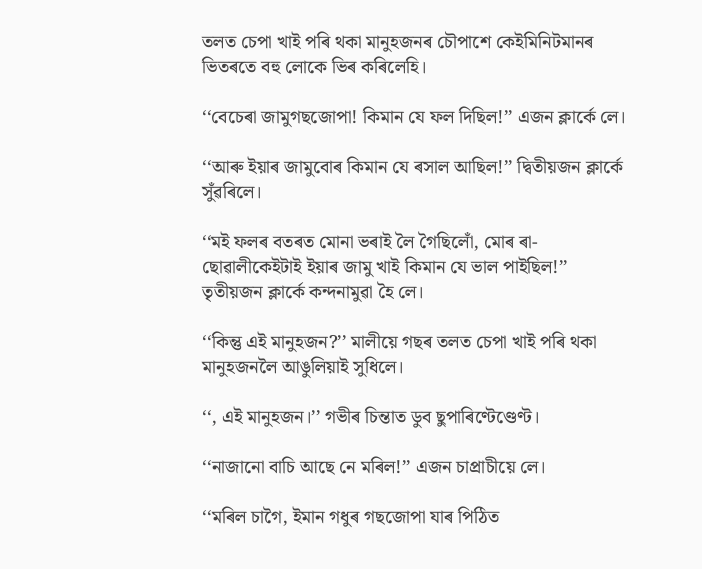তলত চেপা খাই পৰি থকা মানুহজনৰ চৌপাশে কেইমিনিটমানৰ ভিতৰতে বহু লোকে ভিৰ কৰিলেহি।

‘‘বেচেৰা জামুগছজোপা! কিমান যে ফল দিছিল!’’ এজন ক্লাৰ্কে লে।

‘‘আৰু ইয়াৰ জামুবোৰ কিমান যে ৰসাল আছিল!’’ দ্বিতীয়জন ক্লাৰ্কে সুঁৱৰিলে।

‘‘মই ফলৰ বতৰত মোনা ভৰাই লৈ গৈছিলোঁ, মোৰ ৰা-ছোৱালীকেইটাই ইয়াৰ জামু খাই কিমান যে ভাল পাইছিল!’’ তৃতীয়জন ক্লাৰ্কে কন্দনামুৱা হৈ লে।

‘‘কিন্তু এই মানুহজন?’’ মালীয়ে গছৰ তলত চেপা খাই পৰি থকা মানুহজনলৈ আঙুলিয়াই সুধিলে।

‘‘, এই মানুহজন।’’ গভীৰ চিন্তাত ডুব ছুপাৰিণ্টেণ্ডেণ্ট।

‘‘নাজানো বাচি আছে নে মৰিল!’’ এজন চাপ্ৰাচীয়ে লে।

‘‘মৰিল চাগৈ, ইমান গধুৰ গছজোপা যাৰ পিঠিত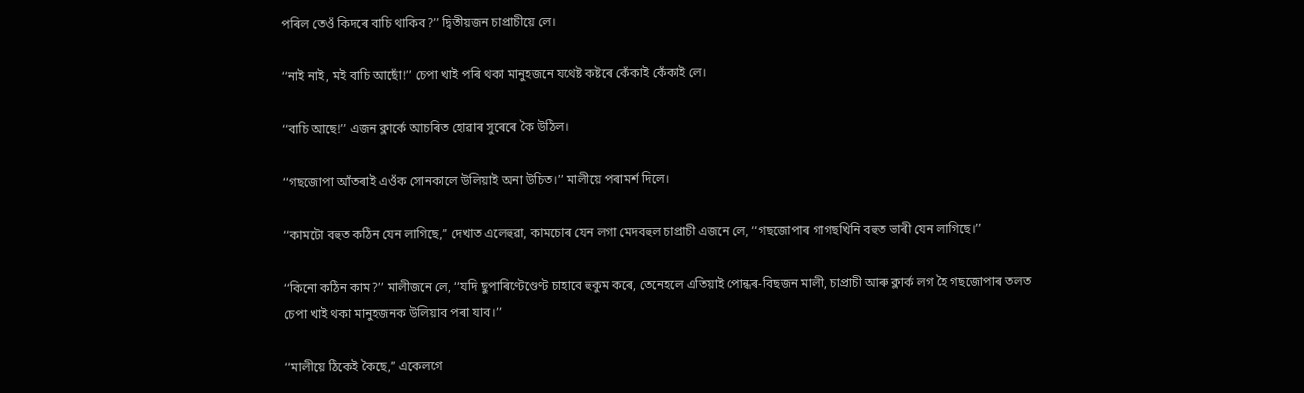পৰিল তেওঁ কিদৰে বাচি থাকিব?’’ দ্বিতীয়জন চাপ্ৰাচীয়ে লে।

‘‘নাই নাই, মই বাচি আছোঁ!’’ চেপা খাই পৰি থকা মানুহজনে যথেষ্ট কষ্টৰে কেঁকাই কেঁকাই লে।

‘‘বাচি আছে!’’ এজন ক্লাৰ্কে আচৰিত হোৱাৰ সুৰেৰে কৈ উঠিল।

‘‘গছজোপা আঁতৰাই এওঁক সোনকালে উলিয়াই অনা উচিত।’’ মালীয়ে পৰামৰ্শ দিলে।

‘‘কামটো বহুত কঠিন যেন লাগিছে,’’ দেখাত এলেহুৱা, কামচোৰ যেন লগা মেদবহুল চাপ্ৰাচী এজনে লে, ‘‘গছজোপাৰ গাগছখিনি বহুত ভাৰী যেন লাগিছে।’’

‘‘কিনো কঠিন কাম?’’ মালীজনে লে, ‘‘যদি ছুপাৰিণ্টেণ্ডেণ্ট চাহাবে হুকুম কৰে, তেনেহলে এতিয়াই পোন্ধৰ-বিছজন মালী, চাপ্ৰাচী আৰু ক্লাৰ্ক লগ হৈ গছজোপাৰ তলত চেপা খাই থকা মানুহজনক উলিয়াব পৰা যাব।’’

‘‘মালীয়ে ঠিকেই কৈছে,’’ একেলগে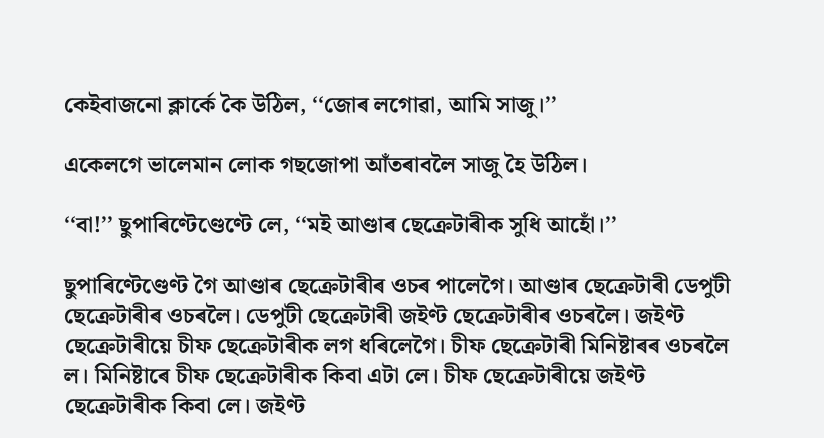কেইবাজনো ক্লাৰ্কে কৈ উঠিল, ‘‘জোৰ লগোৱা, আমি সাজু।’’

একেলগে ভালেমান লোক গছজোপা আঁতৰাবলৈ সাজু হৈ উঠিল।

‘‘বা!’’ ছুপাৰিণ্টেণ্ডেণ্টে লে, ‘‘মই আণ্ডাৰ ছেক্ৰেটাৰীক সুধি আহোঁ।’’

ছুপাৰিণ্টেণ্ডেণ্ট গৈ আণ্ডাৰ ছেক্ৰেটাৰীৰ ওচৰ পালেগৈ। আণ্ডাৰ ছেক্ৰেটাৰী ডেপুটী ছেক্ৰেটাৰীৰ ওচৰলৈ। ডেপুটী ছেক্ৰেটাৰী জইণ্ট ছেক্ৰেটাৰীৰ ওচৰলৈ। জইণ্ট ছেক্ৰেটাৰীয়ে চীফ ছেক্ৰেটাৰীক লগ ধৰিলেগৈ। চীফ ছেক্ৰেটাৰী মিনিষ্টাৰৰ ওচৰলৈ ল। মিনিষ্টাৰে চীফ ছেক্ৰেটাৰীক কিবা এটা লে। চীফ ছেক্ৰেটাৰীয়ে জইণ্ট ছেক্ৰেটাৰীক কিবা লে। জইণ্ট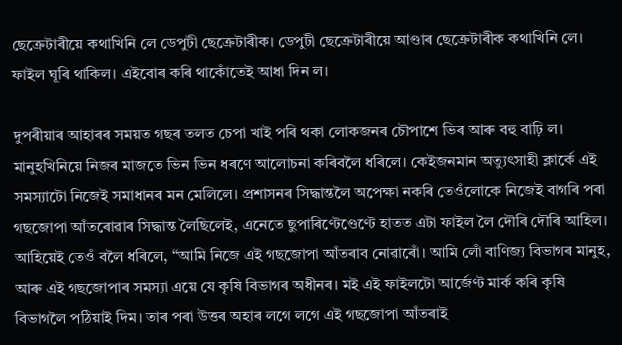ছেক্ৰেটাৰীয়ে কথাখিনি লে ডেপুটী ছেক্ৰেটাৰীক। ডেপুটী ছেক্ৰেটাৰীয়ে আণ্ডাৰ ছেক্ৰেটাৰীক কথাখিনি লে। ফাইল ঘূৰি থাকিল। এইবোৰ কৰি থাকোঁতেই আধা দিন ল।

দুপৰীয়াৰ আহাৰৰ সময়ত গছৰ তলত চেপা খাই পৰি থকা লোকজনৰ চৌপাশে ভিৰ আৰু বহু বাঢ়ি ল। মানুহখিনিয়ে নিজৰ মাজতে ভিন ভিন ধৰণে আলোচনা কৰিবলৈ ধৰিলে। কেইজনমান অত্যুৎসাহী ক্লাৰ্কে এই সমস্যাটো নিজেই সমাধানৰ মন মেলিলে। প্ৰশাসনৰ সিদ্ধান্তলৈ অপেক্ষা নকৰি তেওঁলোকে নিজেই বাগৰি পৰা গছজোপা আঁতৰোৱাৰ সিদ্ধান্ত লৈছিলেই, এনেতে ছুপাৰিণ্টেণ্ডেণ্টে হাতত এটা ফাইল লৈ দৌৰি দৌৰি আহিল। আহিয়েই তেওঁ বলৈ ধৰিলে, ‘‘আমি নিজে এই গছজোপা আঁতৰাব নোৱাৰোঁ। আমি লোঁ বাণিজ্য বিভাগৰ মানুহ, আৰু এই গছজোপাৰ সমস্যা এয়ে যে কৃষি বিভাগৰ অধীনৰ। মই এই ফাইলটো আৰ্জেণ্ট মাৰ্ক কৰি কৃষি বিভাগলৈ পঠিয়াই দিম। তাৰ পৰা উত্তৰ অহাৰ লগে লগে এই গছজোপা আঁতৰাই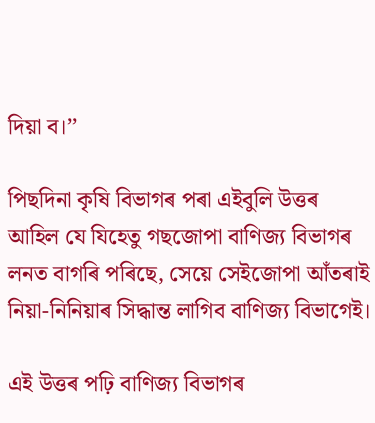দিয়া ব।’’

পিছদিনা কৃষি বিভাগৰ পৰা এইবুলি উত্তৰ আহিল যে যিহেতু গছজোপা বাণিজ্য বিভাগৰ লনত বাগৰি পৰিছে, সেয়ে সেইজোপা আঁতৰাই নিয়া-নিনিয়াৰ সিদ্ধান্ত লাগিব বাণিজ্য বিভাগেই।

এই উত্তৰ পঢ়ি বাণিজ্য বিভাগৰ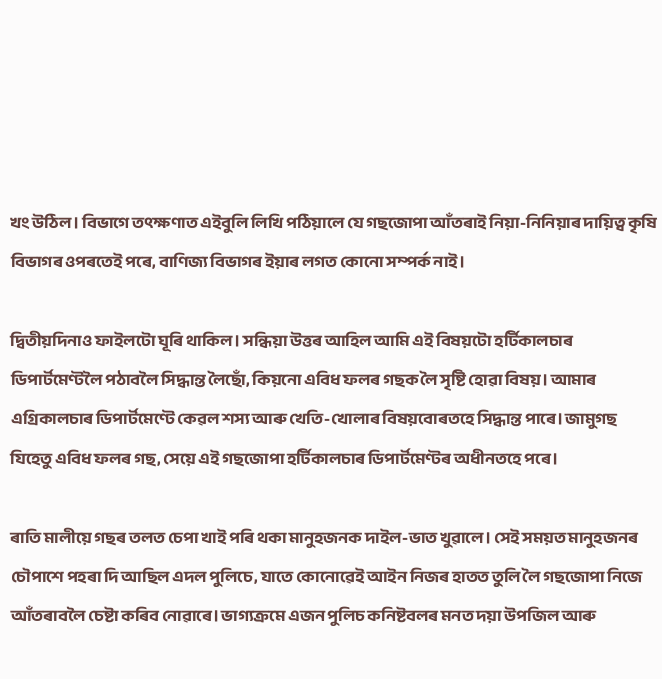খং উঠিল। বিভাগে তৎক্ষণাত এইবুলি লিখি পঠিয়ালে যে গছজোপা আঁতৰাই নিয়া-নিনিয়াৰ দায়িত্ব কৃষি বিভাগৰ ওপৰতেই পৰে, বাণিজ্য বিভাগৰ ইয়াৰ লগত কোনো সম্পৰ্ক নাই।

দ্বিতীয়দিনাও ফাইলটো ঘূৰি থাকিল। সন্ধিয়া উত্তৰ আহিল আমি এই বিষয়টো হৰ্টিকালচাৰ ডিপাৰ্টমেণ্টলৈ পঠাবলৈ সিদ্ধান্ত লৈছোঁ, কিয়নো এবিধ ফলৰ গছক লৈ সৃষ্টি হোৱা বিষয়। আমাৰ এগ্ৰিকালচাৰ ডিপাৰ্টমেণ্টে কেৱল শস্য আৰু খেতি-খোলাৰ বিষয়বোৰতহে সিদ্ধান্ত পাৰে। জামুগছ যিহেতু এবিধ ফলৰ গছ, সেয়ে এই গছজোপা হৰ্টিকালচাৰ ডিপাৰ্টমেণ্টৰ অধীনতহে পৰে।

ৰাতি মালীয়ে গছৰ তলত চেপা খাই পৰি থকা মানুহজনক দাইল-ভাত খুৱালে। সেই সময়ত মানুহজনৰ চৌপাশে পহৰা দি আছিল এদল পুলিচে, যাতে কোনোৱেই আইন নিজৰ হাতত তুলি লৈ গছজোপা নিজে আঁতৰাবলৈ চেষ্টা কৰিব নোৱাৰে। ভাগ্যক্ৰমে এজন পুলিচ কনিষ্টবলৰ মনত দয়া উপজিল আৰু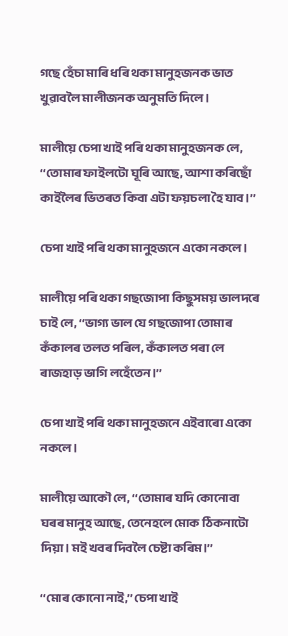গছে হেঁচা মাৰি ধৰি থকা মানুহজনক ভাত খুৱাবলৈ মালীজনক অনুমতি দিলে।

মালীয়ে চেপা খাই পৰি থকা মানুহজনক লে, ‘‘তোমাৰ ফাইলটো ঘূৰি আছে, আশা কৰিছোঁ কাইলৈৰ ভিতৰত কিবা এটা ফয়চলা হৈ যাব।’’

চেপা খাই পৰি থকা মানুহজনে একো নকলে।

মালীয়ে পৰি থকা গছজোপা কিছুসময় ভালদৰে চাই লে, ‘‘ভাগ্য ভাল যে গছজোপা তোমাৰ কঁকালৰ তলত পৰিল, কঁকালত পৰা লে ৰাজহাড় ভাগি লহেঁতেন।’’

চেপা খাই পৰি থকা মানুহজনে এইবাৰো একো নকলে।

মালীয়ে আকৌ লে, ‘‘তোমাৰ যদি কোনোবা ঘৰৰ মানুহ আছে, তেনেহলে মোক ঠিকনাটো দিয়া। মই খবৰ দিবলৈ চেষ্টা কৰিম।’’

‘‘মোৰ কোনো নাই,’’ চেপা খাই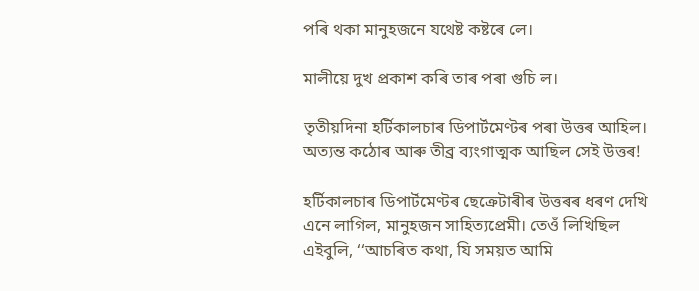পৰি থকা মানুহজনে যথেষ্ট কষ্টৰে লে।

মালীয়ে দুখ প্ৰকাশ কৰি তাৰ পৰা গুচি ল।

তৃতীয়দিনা হৰ্টিকালচাৰ ডিপাৰ্টমেণ্টৰ পৰা উত্তৰ আহিল। অত্যন্ত কঠোৰ আৰু তীব্ৰ ব্যংগাত্মক আছিল সেই উত্তৰ!

হৰ্টিকালচাৰ ডিপাৰ্টমেণ্টৰ ছেক্ৰেটাৰীৰ উত্তৰৰ ধৰণ দেখি এনে লাগিল, মানুহজন সাহিত্যপ্ৰেমী। তেওঁ লিখিছিল এইবুলি, ‘‘আচৰিত কথা, যি সময়ত আমি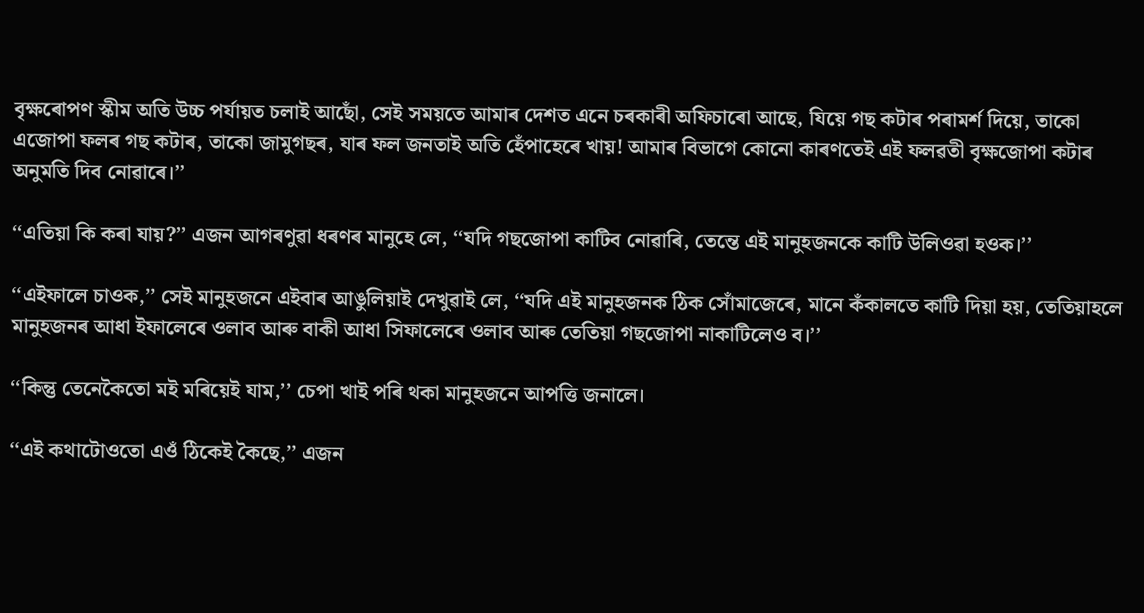বৃক্ষৰোপণ স্কীম অতি উচ্চ পৰ্যায়ত চলাই আছোঁ, সেই সময়তে আমাৰ দেশত এনে চৰকাৰী অফিচাৰো আছে, যিয়ে গছ কটাৰ পৰামৰ্শ দিয়ে, তাকো এজোপা ফলৰ গছ কটাৰ, তাকো জামুগছৰ, যাৰ ফল জনতাই অতি হেঁপাহেৰে খায়! আমাৰ বিভাগে কোনো কাৰণতেই এই ফলৱতী বৃক্ষজোপা কটাৰ অনুমতি দিব নোৱাৰে।’’

‘‘এতিয়া কি কৰা যায়?’’ এজন আগৰণুৱা ধৰণৰ মানুহে লে, ‘‘যদি গছজোপা কাটিব নোৱাৰি, তেন্তে এই মানুহজনকে কাটি উলিওৱা হওক।’’

‘‘এইফালে চাওক,’’ সেই মানুহজনে এইবাৰ আঙুলিয়াই দেখুৱাই লে, ‘‘যদি এই মানুহজনক ঠিক সোঁমাজেৰে, মানে কঁকালতে কাটি দিয়া হয়, তেতিয়াহলে মানুহজনৰ আধা ইফালেৰে ওলাব আৰু বাকী আধা সিফালেৰে ওলাব আৰু তেতিয়া গছজোপা নাকাটিলেও ব।’’

‘‘কিন্তু তেনেকৈতো মই মৰিয়েই যাম,’’ চেপা খাই পৰি থকা মানুহজনে আপত্তি জনালে।

‘‘এই কথাটোওতো এওঁ ঠিকেই কৈছে,’’ এজন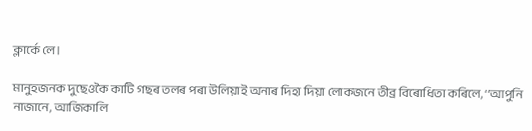ক্লাৰ্কে লে।

মানুহজনক দুছেওকৈ কাটি গছৰ তলৰ পৰা উলিয়াই অনাৰ দিহা দিয়া লোকজনে তীব্ৰ বিৰোধিতা কৰিলে, ‘‘আপুনি নাজানে, আজিকালি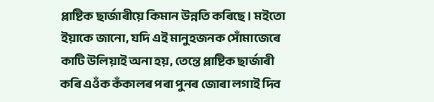প্লাষ্টিক ছাৰ্জাৰীয়ে কিমান উন্নতি কৰিছে। মইতো ইয়াকে জানো, যদি এই মানুহজনক সোঁমাজেৰে কাটি উলিয়াই অনা হয়, তেন্তে প্লাষ্টিক ছাৰ্জাৰী কৰি এওঁক কঁকালৰ পৰা পুনৰ জোৰা লগাই দিব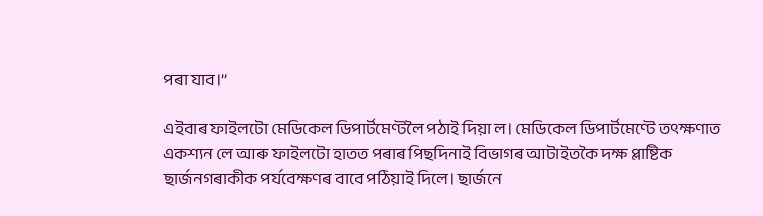পৰা যাব।’’

এইবাৰ ফাইলটো মেডিকেল ডিপাৰ্টমেণ্টলৈ পঠাই দিয়া ল। মেডিকেল ডিপাৰ্টমেণ্টে তৎক্ষণাত একশ্যন লে আৰু ফাইলটো হাতত পৰাৰ পিছদিনাই বিভাগৰ আটাইতকৈ দক্ষ প্লাষ্টিক ছাৰ্জনগৰাকীক পৰ্যবেক্ষণৰ বাবে পঠিয়াই দিলে। ছাৰ্জনে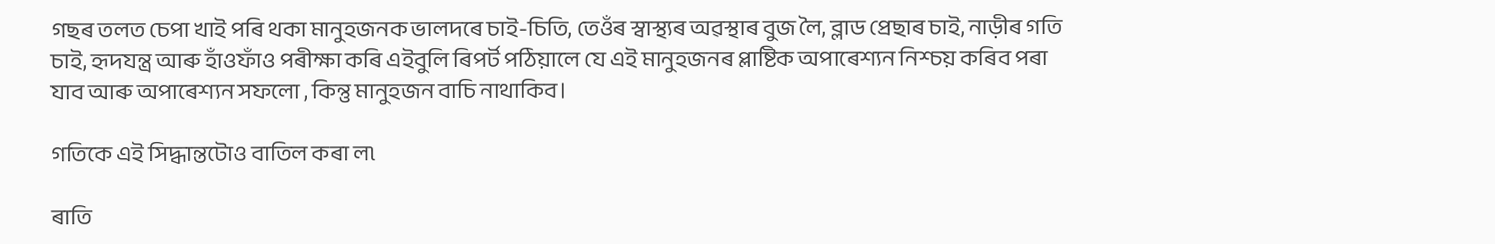গছৰ তলত চেপা খাই পৰি থকা মানুহজনক ভালদৰে চাই-চিতি, তেওঁৰ স্বাস্থ্যৰ অৱস্থাৰ বুজ লৈ, ব্লাড প্ৰেছাৰ চাই, নাড়ীৰ গতি চাই, হৃদযন্ত্ৰ আৰু হাঁওফাঁও পৰীক্ষা কৰি এইবুলি ৰিপৰ্ট পঠিয়ালে যে এই মানুহজনৰ প্লাষ্টিক অপাৰেশ্যন নিশ্চয় কৰিব পৰা যাব আৰু অপাৰেশ্যন সফলো , কিন্তু মানুহজন বাচি নাথাকিব।

গতিকে এই সিদ্ধান্তটোও বাতিল কৰা ল৷

ৰাতি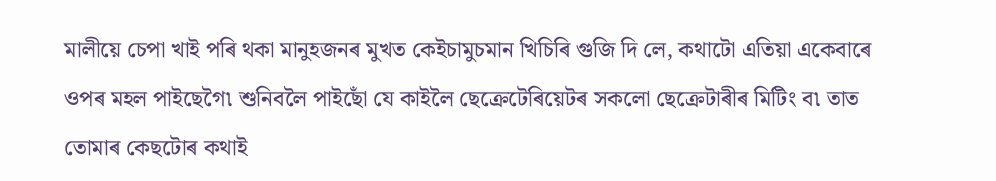মালীয়ে চেপা খাই পৰি থকা মানুহজনৰ মুখত কেইচামুচমান খিচিৰি গুজি দি লে, কথাটো এতিয়া একেবাৰে ওপৰ মহল পাইছেগৈ৷ শুনিবলৈ পাইছোঁ যে কাইলৈ ছেক্ৰেটেৰিয়েটৰ সকলো ছেক্ৰেটাৰীৰ মিটিং ব৷ তাত তোমাৰ কেছটোৰ কথাই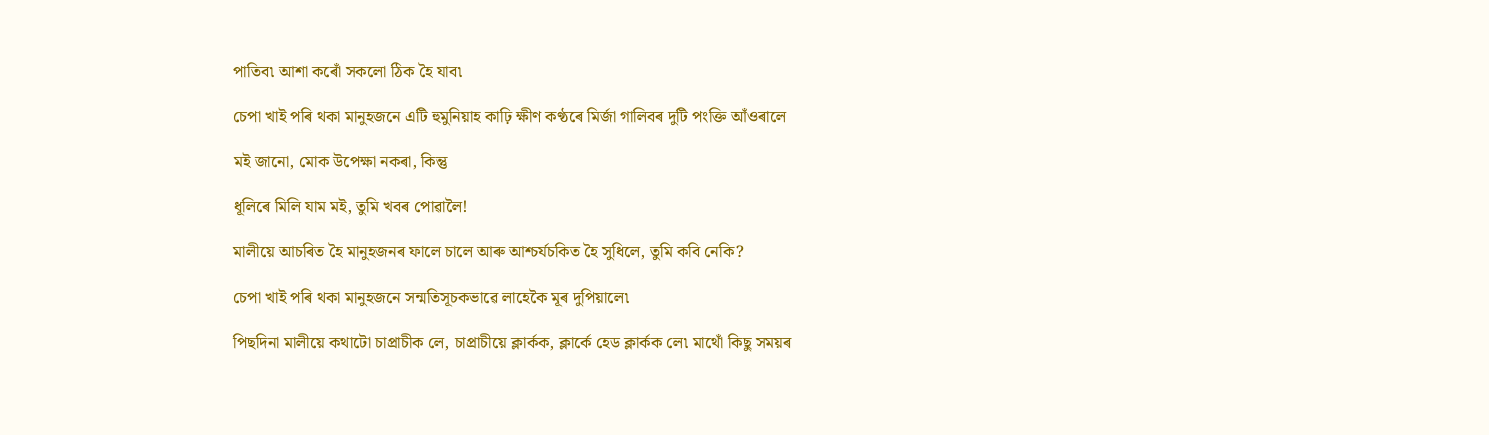পাতিব৷ আশা কৰোঁ সকলো ঠিক হৈ যাব৷

চেপা খাই পৰি থকা মানুহজনে এটি হুমুনিয়াহ কাঢ়ি ক্ষীণ কণ্ঠৰে মিৰ্জা গালিবৰ দুটি পংক্তি আঁওৰালে

মই জানো, মোক উপেক্ষা নকৰা, কিন্তু

ধূলিৰে মিলি যাম মই, তুমি খবৰ পোৱালৈ!

মালীয়ে আচৰিত হৈ মানুহজনৰ ফালে চালে আৰু আশ্চৰ্যচকিত হৈ সুধিলে, তুমি কবি নেকি?

চেপা খাই পৰি থকা মানুহজনে সন্মতিসূচকভাৱে লাহেকৈ মূৰ দুপিয়ালে৷

পিছদিনা মালীয়ে কথাটো চাপ্ৰাচীক লে, চাপ্ৰাচীয়ে ক্লাৰ্কক, ক্লাৰ্কে হেড ক্লাৰ্কক লে৷ মাথোঁ কিছু সময়ৰ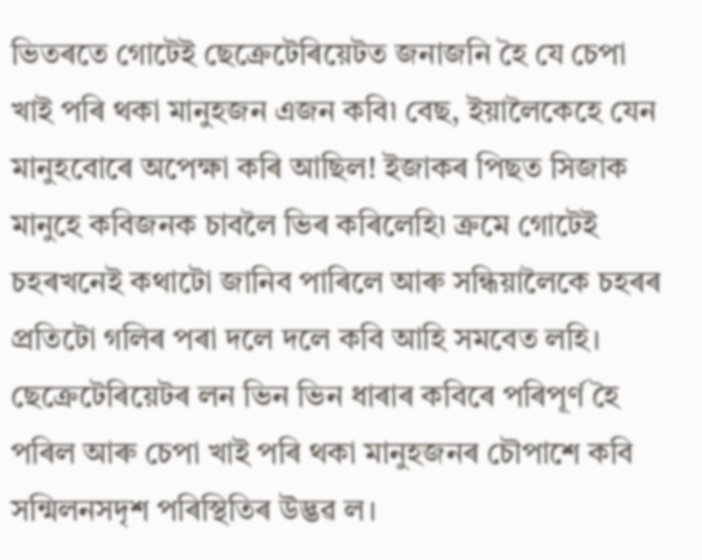ভিতৰতে গোটেই ছেক্ৰেটেৰিয়েটত জনাজনি হৈ যে চেপা খাই পৰি থকা মানুহজন এজন কবি৷ বেছ, ইয়ালৈকেহে যেন মানুহবোৰে অপেক্ষা কৰি আছিল! ইজাকৰ পিছত সিজাক মানুহে কবিজনক চাবলৈ ভিৰ কৰিলেহি৷ ক্ৰমে গোটেই চহৰখনেই কথাটো জানিব পাৰিলে আৰু সন্ধিয়ালৈকে চহৰৰ প্ৰতিটো গলিৰ পৰা দলে দলে কবি আহি সমবেত লহি। ছেক্ৰেটেৰিয়েটৰ লন ভিন ভিন ধাৰাৰ কবিৰে পৰিপূৰ্ণ হৈ পৰিল আৰু চেপা খাই পৰি থকা মানুহজনৰ চৌপাশে কবি সন্মিলনসদৃশ পৰিস্থিতিৰ উদ্ভৱ ল।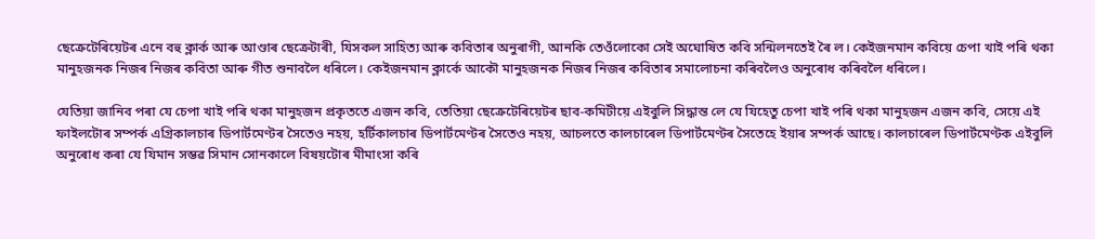ছেক্ৰেটেৰিয়েটৰ এনে বহু ক্লাৰ্ক আৰু আণ্ডাৰ ছেক্ৰেটাৰী, যিসকল সাহিত্য আৰু কবিতাৰ অনুৰাগী, আনকি তেওঁলোকো সেই অঘোষিত কবি সন্মিলনতেই ৰৈ ল। কেইজনমান কবিয়ে চেপা খাই পৰি থকা মানুহজনক নিজৰ নিজৰ কবিতা আৰু গীত শুনাবলৈ ধৰিলে। কেইজনমান ক্লাৰ্কে আকৌ মানুহজনক নিজৰ নিজৰ কবিতাৰ সমালোচনা কৰিবলৈও অনুৰোধ কৰিবলৈ ধৰিলে।

যেতিয়া জানিব পৰা যে চেপা খাই পৰি থকা মানুহজন প্ৰকৃততে এজন কবি, তেতিয়া ছেক্ৰেটেৰিয়েটৰ ছাব-কমিটীয়ে এইবুলি সিদ্ধান্ত লে যে যিহেতু চেপা খাই পৰি থকা মানুহজন এজন কবি, সেয়ে এই ফাইলটোৰ সম্পৰ্ক এগ্ৰিকালচাৰ ডিপাৰ্টমেণ্টৰ সৈতেও নহয়, হৰ্টিকালচাৰ ডিপাৰ্টমেণ্টৰ সৈতেও নহয়, আচলতে কালচাৰেল ডিপাৰ্টমেণ্টৰ সৈতেহে ইয়াৰ সম্পৰ্ক আছে। কালচাৰেল ডিপাৰ্টমেণ্টক এইবুলি অনুৰোধ কৰা যে যিমান সম্ভৱ সিমান সোনকালে বিষয়টোৰ মীমাংসা কৰি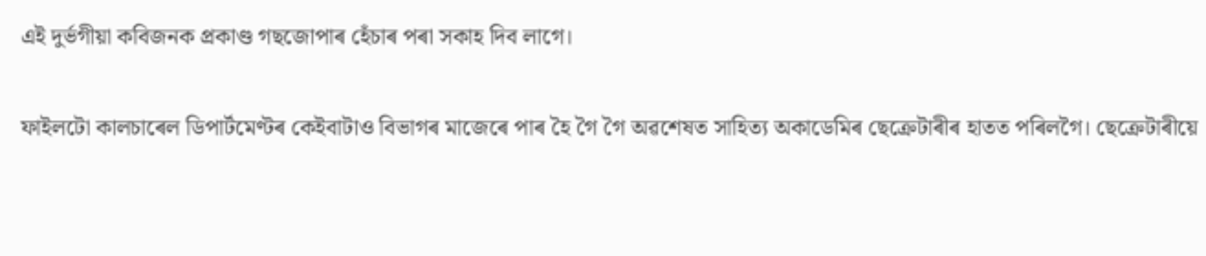এই দুৰ্ভগীয়া কবিজনক প্ৰকাণ্ড গছজোপাৰ হেঁচাৰ পৰা সকাহ দিব লাগে।

ফাইলটো কালচাৰেল ডিপাৰ্টমেণ্টৰ কেইবাটাও বিভাগৰ মাজেৰে পাৰ হৈ গৈ গৈ অৱশেষত সাহিত্য অকাডেমিৰ ছেক্ৰেটাৰীৰ হাতত পৰিলগৈ। ছেক্ৰেটাৰীয়ে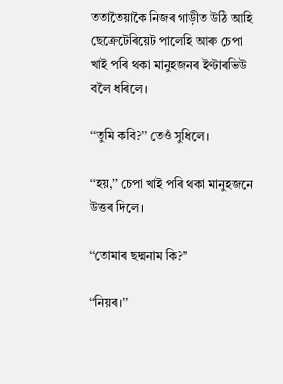ততাতৈয়াকৈ নিজৰ গাড়ীত উঠি আহি ছেক্ৰেটেৰিয়েট পালেহি আৰু চেপা খাই পৰি থকা মানুহজনৰ ইণ্টাৰভিউ বলৈ ধৰিলে।

‘‘তুমি কবি?’’ তেওঁ সুধিলে।

‘‘হয়,’’ চেপা খাই পৰি থকা মানুহজনে উত্তৰ দিলে।

‘‘তোমাৰ ছদ্মনাম কি?’’

‘‘নিয়ৰ।’’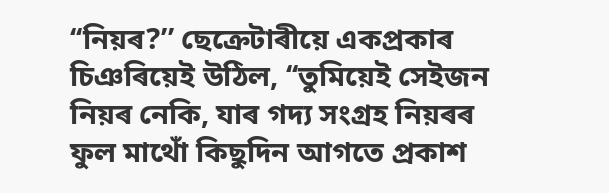‘‘নিয়ৰ?’’ ছেক্ৰেটাৰীয়ে একপ্ৰকাৰ চিঞৰিয়েই উঠিল, ‘‘তুমিয়েই সেইজন নিয়ৰ নেকি, যাৰ গদ্য সংগ্ৰহ নিয়ৰৰ ফুল মাথোঁ কিছুদিন আগতে প্ৰকাশ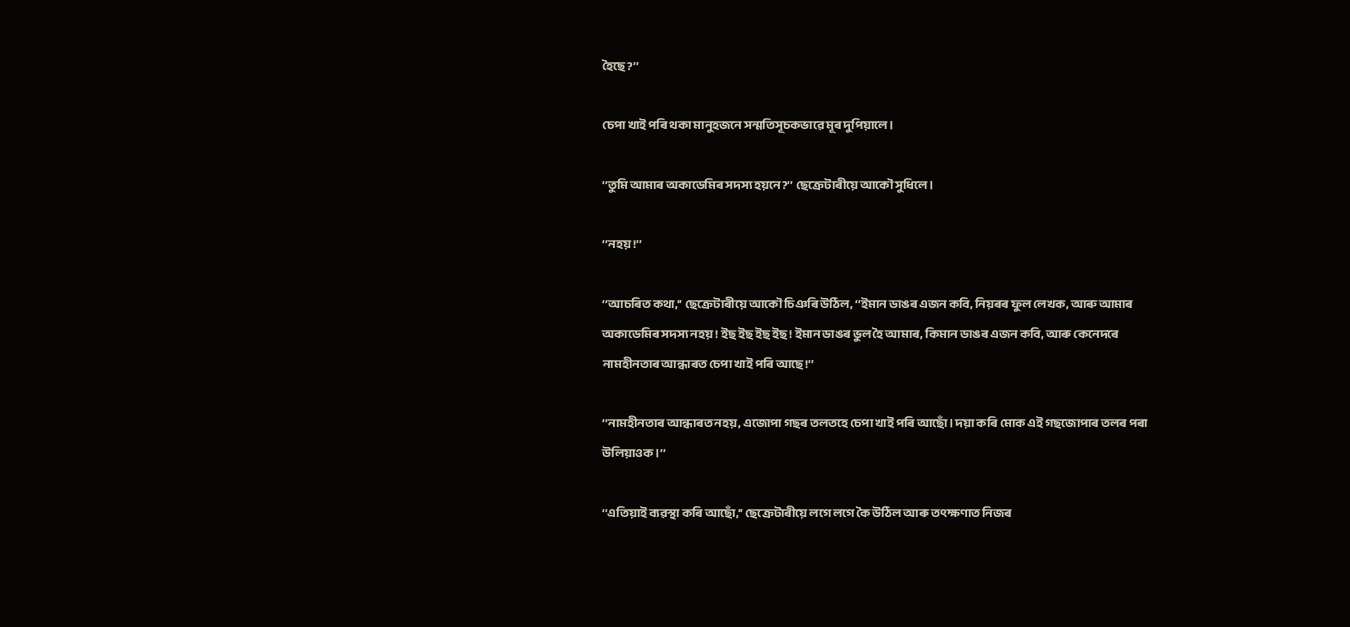হৈছে?’’

চেপা খাই পৰি থকা মানুহজনে সন্মতিসূচকভাৱে মূৰ দুপিয়ালে।

‘‘তুমি আমাৰ অকাডেমিৰ সদস্য হয়নে?’’ ছেক্ৰেটাৰীয়ে আকৌ সুধিলে।

‘‘নহয়!’’

‘‘আচৰিত কথা,’’ ছেক্ৰেটাৰীয়ে আকৌ চিঞৰি উঠিল, ‘‘ইমান ডাঙৰ এজন কবি, নিয়ৰৰ ফুল লেখক, আৰু আমাৰ অকাডেমিৰ সদস্য নহয়! ইছ ইছ ইছ ইছ! ইমান ডাঙৰ ভুল হৈ আমাৰ, কিমান ডাঙৰ এজন কবি, আৰু কেনেদৰে নামহীনতাৰ আন্ধাৰত চেপা খাই পৰি আছে!’’

‘‘নামহীনতাৰ আন্ধাৰত নহয়, এজোপা গছৰ তলতহে চেপা খাই পৰি আছোঁ। দয়া কৰি মোক এই গছজোপাৰ তলৰ পৰা উলিয়াওক।’’

‘‘এতিয়াই ব্যৱস্থা কৰি আছোঁ,’’ ছেক্ৰেটাৰীয়ে লগে লগে কৈ উঠিল আৰু তৎক্ষণাত নিজৰ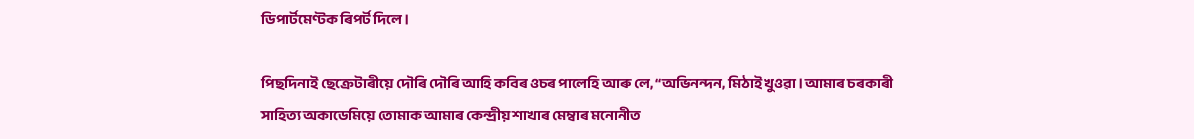ডিপাৰ্টমেণ্টক ৰিপৰ্ট দিলে।

পিছদিনাই ছেক্ৰেটাৰীয়ে দৌৰি দৌৰি আহি কবিৰ ওচৰ পালেহি আৰু লে, ‘‘অভিনন্দন, মিঠাই খুওৱা। আমাৰ চৰকাৰী সাহিত্য অকাডেমিয়ে তোমাক আমাৰ কেন্দ্ৰীয় শাখাৰ মেম্বাৰ মনোনীত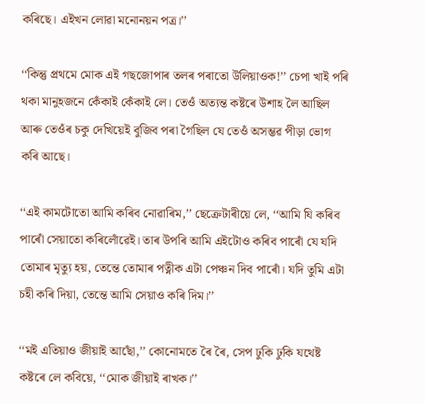কৰিছে। এইখন লোৱা মনোনয়ন পত্ৰ।’’

‘‘কিন্তু প্ৰথমে মোক এই গছজোপাৰ তলৰ পৰাতো উলিয়াওক!’’ চেপা খাই পৰি থকা মানুহজনে কেঁকাই কেঁকাই লে। তেওঁ অত্যন্ত কষ্টৰে উশাহ লৈ আছিল আৰু তেওঁৰ চকু দেখিয়েই বুজিব পৰা গৈছিল যে তেওঁ অসম্ভৱ পীড়া ভোগ কৰি আছে।

‘‘এই কামটোতো আমি কৰিব নোৱাৰিম,’’ ছেক্ৰেটাৰীয়ে লে, ‘‘আমি যি কৰিব পাৰোঁ সেয়াতো কৰিলোঁৱেই। তাৰ উপৰি আমি এইটোও কৰিব পাৰোঁ যে যদি তোমাৰ মৃত্যু হয়, তেন্তে তোমাৰ পত্নীক এটা পেঞ্চন দিব পাৰোঁ। যদি তুমি এটা চহী কৰি দিয়া, তেন্তে আমি সেয়াও কৰি দিম।’’

‘‘মই এতিয়াও জীয়াই আছোঁ,’’ কোনোমতে ৰৈ ৰৈ, সেপ ঢুকি ঢুকি যথেষ্ট কষ্টৰে লে কবিয়ে, ‘‘মোক জীয়াই ৰাখক।’’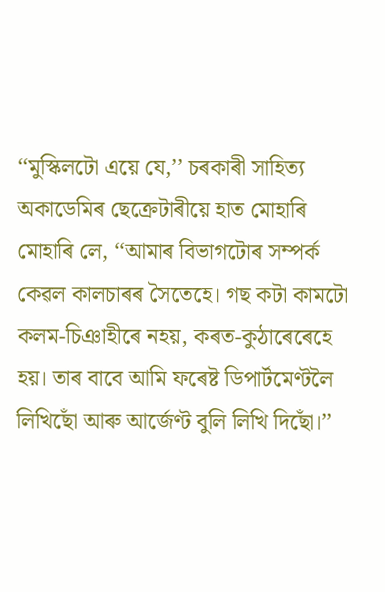‘‘মুস্কিলটো এয়ে যে,’’ চৰকাৰী সাহিত্য অকাডেমিৰ ছেক্ৰেটাৰীয়ে হাত মোহাৰি মোহাৰি লে, ‘‘আমাৰ বিভাগটোৰ সম্পৰ্ক কেৱল কালচাৰৰ সৈতেহে। গছ কটা কামটো কলম-চিঞাহীৰে নহয়, কৰত-কুঠাৰেৰেহে হয়। তাৰ বাবে আমি ফৰেষ্ট ডিপাৰ্টমেণ্টলৈ লিখিছোঁ আৰু আৰ্জেণ্ট বুলি লিখি দিছোঁ।’’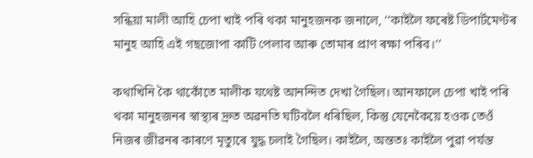সন্ধিয়া মালী আহি চেপা খাই পৰি থকা মানুহজনক জনালে, ‘‘কাইলৈ ফৰেষ্ট ডিপাৰ্টমেণ্টৰ মানুহ আহি এই গছজোপা কাটি পেলাব আৰু তোমাৰ প্ৰাণ ৰক্ষা পৰিব।’’

কথাখিনি কৈ থাকোঁতে মালীক যথেষ্ট আনন্দিত দেখা গৈছিল। আনফালে চেপা খাই পৰি থকা মানুহজনৰ স্বাস্থ্যৰ দ্ৰুত অৱনতি ঘটিবলৈ ধৰিছিল, কিন্তু যেনেকৈয়ে হওক তেওঁ নিজৰ জীৱনৰ কাৰণে মৃত্যুৰে যুদ্ধ চলাই গৈছিল। কাইলৈ, অন্ততঃ কাইলৈ পুৱা পৰ্যন্ত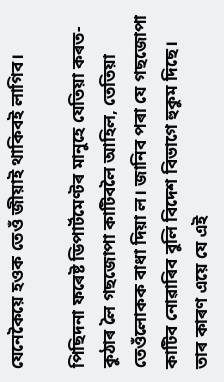যেনেকৈয়ে হওক তেওঁ জীয়াই থাকিবই লাগিব।

পিছিদনা ফৰেষ্ট ডিপাৰ্টমেণ্টৰ মানুহে যেতিয়া কৰত-কুঠাৰ লৈ গছজোপা কাটিবলৈ আহিল, তেতিয়া তেওঁলোকক বাধা দিয়া ল। জানিব পৰা যে গছজোপা কাটিব নোৱাৰিব বুলি বিদেশ বিভাগে হুকুম দিছে। তাৰ কাৰণ এয়ে যে এই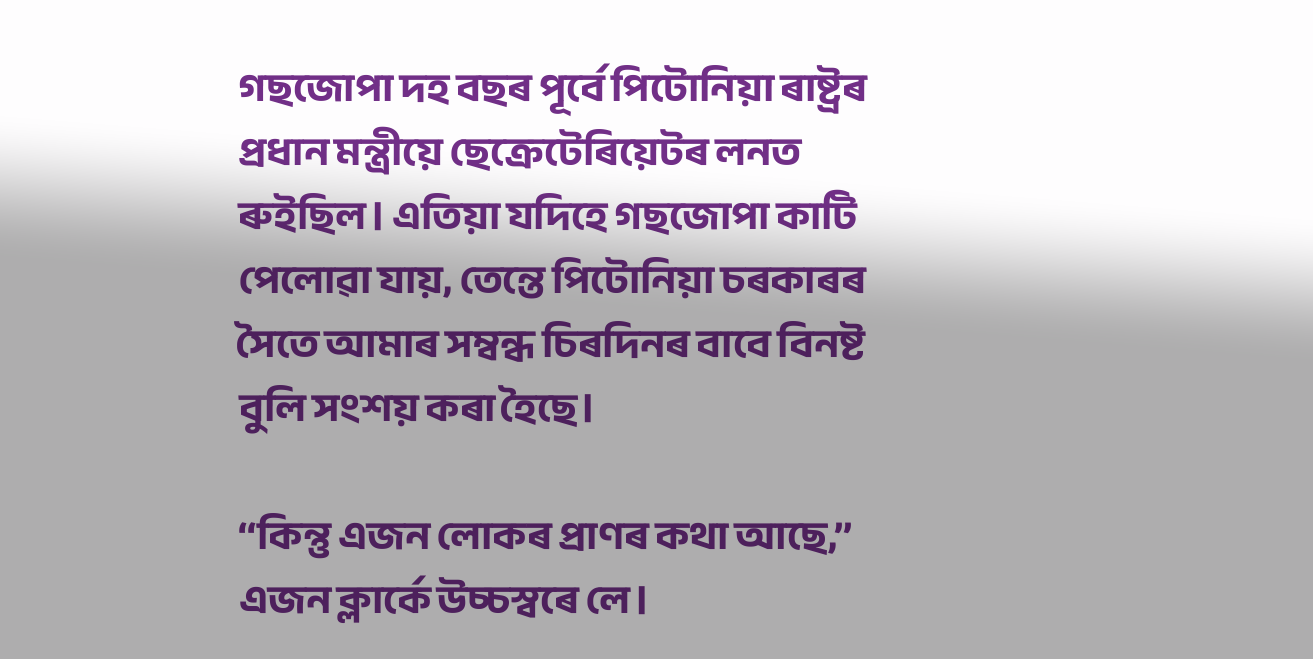গছজোপা দহ বছৰ পূৰ্বে পিটোনিয়া ৰাষ্ট্ৰৰ প্ৰধান মন্ত্ৰীয়ে ছেক্ৰেটেৰিয়েটৰ লনত ৰুইছিল। এতিয়া যদিহে গছজোপা কাটি পেলোৱা যায়, তেন্তে পিটোনিয়া চৰকাৰৰ সৈতে আমাৰ সম্বন্ধ চিৰদিনৰ বাবে বিনষ্ট বুলি সংশয় কৰা হৈছে।

‘‘কিন্তু এজন লোকৰ প্ৰাণৰ কথা আছে,’’ এজন ক্লাৰ্কে উচ্চস্বৰে লে।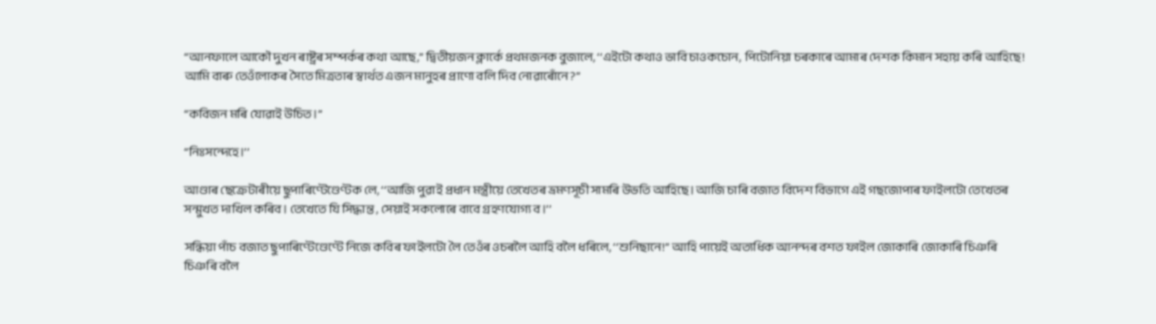‘‘আনফালে আকৌ দুখন ৰাষ্ট্ৰৰ সম্পৰ্কৰ কথা আছে,’’ দ্বিতীয়জন ক্লাৰ্কে প্ৰথমজনক বুজালে, ‘‘এইটো কথাও ভাবি চাওকচোন, পিটোনিয়া চৰকাৰে আমাৰ দেশক কিমান সহায় কৰি আহিছে! আমি বাৰু তেওঁলোকৰ সৈতে মিত্ৰতাৰ স্বাৰ্থত এজন মানুহৰ প্ৰাণো বলি দিব নোৱাৰোঁনে?’’

‘‘কবিজন মৰি যোৱাই উচিত।’’

‘‘নিঃসন্দেহে।’’

আণ্ডাৰ ছেক্ৰেটাৰীয়ে ছুপাৰিণ্টেণ্ডেণ্টক লে, ‘‘আজি পুৱাই প্ৰধান মন্ত্ৰীয়ে তেখেতৰ ভ্ৰমণসূচী সামৰি উভতি আহিছে। আজি চাৰি বজাত বিদেশ বিভাগে এই গছজোপাৰ ফাইলটো তেখেতৰ সন্মুখত দাখিল কৰিব। তেখেতে যি সিদ্ধান্ত , সেয়াই সকলোৰে বাবে গ্ৰহণযোগ্য ব।’’

সন্ধিয়া পাঁচ বজাত ছুপাৰিণ্টেণ্ডেণ্টে নিজে কবিৰ ফাইলটো লৈ তেওঁৰ ওচৰলৈ আহি বলৈ ধৰিলে, ‘‘শুনিছানে!’’ আহি পায়েই অত্যধিক আনন্দৰ বশত ফাইল জোকাৰি জোকাৰি চিঞৰি চিঞৰি বলৈ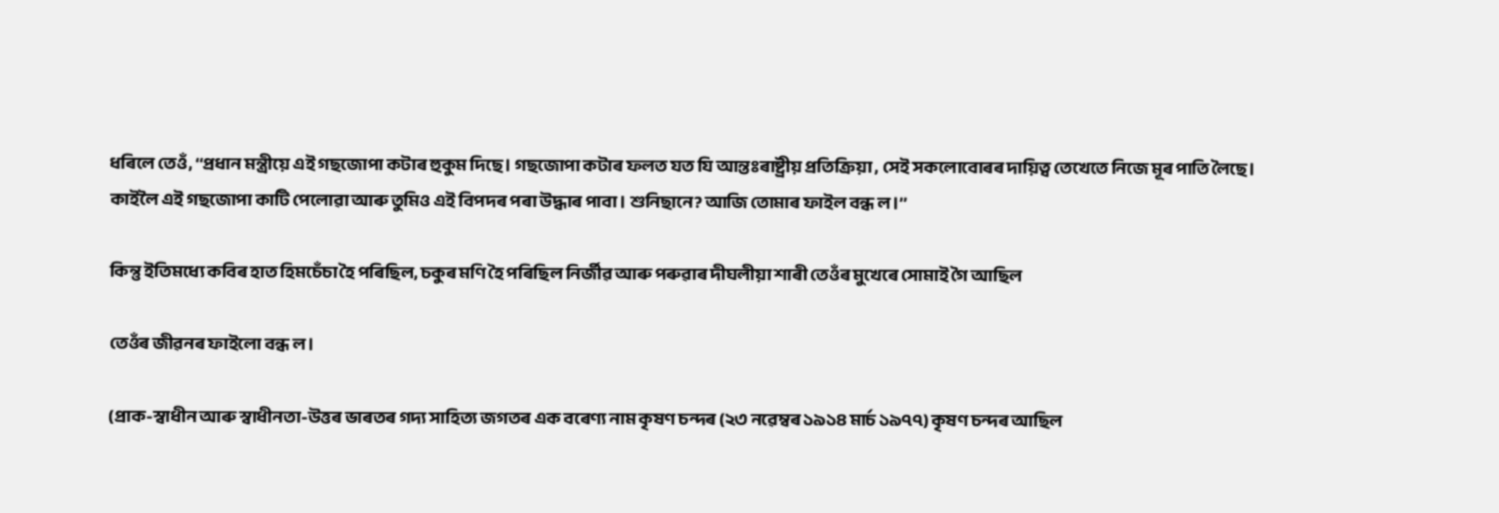ধৰিলে তেওঁ, ‘‘প্ৰধান মন্ত্ৰীয়ে এই গছজোপা কটাৰ হুকুম দিছে। গছজোপা কটাৰ ফলত যত যি আন্তঃৰাষ্ট্ৰীয় প্ৰতিক্ৰিয়া , সেই সকলোবোৰৰ দায়িত্ব তেখেতে নিজে মূৰ পাতি লৈছে। কাইলৈ এই গছজোপা কাটি পেলোৱা আৰু তুমিও এই বিপদৰ পৰা উদ্ধাৰ পাবা। শুনিছানে? আজি তোমাৰ ফাইল বন্ধ ল।’’

কিন্তু ইতিমধ্যে কবিৰ হাত হিমচেঁচা হৈ পৰিছিল, চকুৰ মণি হৈ পৰিছিল নিৰ্জীৱ আৰু পৰুৱাৰ দীঘলীয়া শাৰী তেওঁৰ মুখেৰে সোমাই গৈ আছিল

তেওঁৰ জীৱনৰ ফাইলো বন্ধ ল।

(প্ৰাক-স্বাধীন আৰু স্বাধীনতা-উত্তৰ ভাৰতৰ গদ্য সাহিত্য জগতৰ এক বৰেণ্য নাম কৃষণ চন্দৰ (২৩ নৱেম্বৰ ১৯১৪ মাৰ্চ ১৯৭৭) কৃষণ চন্দৰ আছিল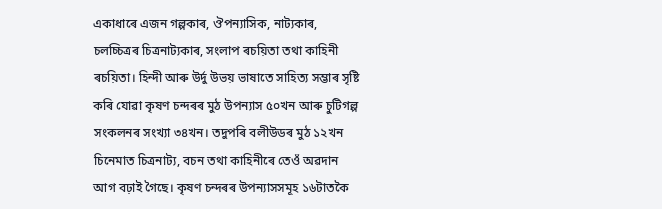একাধাৰে এজন গল্পকাৰ, ঔপন্যাসিক, নাট্যকাৰ, চলচ্চিত্ৰৰ চিত্ৰনাট্যকাৰ, সংলাপ ৰচয়িতা তথা কাহিনী ৰচয়িতা। হিন্দী আৰু উৰ্দু উভয় ভাষাতে সাহিত্য সম্ভাৰ সৃষ্টি কৰি যোৱা কৃষণ চন্দৰৰ মুঠ উপন্যাস ৫০খন আৰু চুটিগল্প সংকলনৰ সংখ্যা ৩৪খন। তদুপৰি বলীউডৰ মুঠ ১২খন চিনেমাত চিত্ৰনাট্য, বচন তথা কাহিনীৰে তেওঁ অৱদান আগ বঢ়াই গৈছে। কৃষণ চন্দৰৰ উপন্যাসসমূহ ১৬টাতকৈ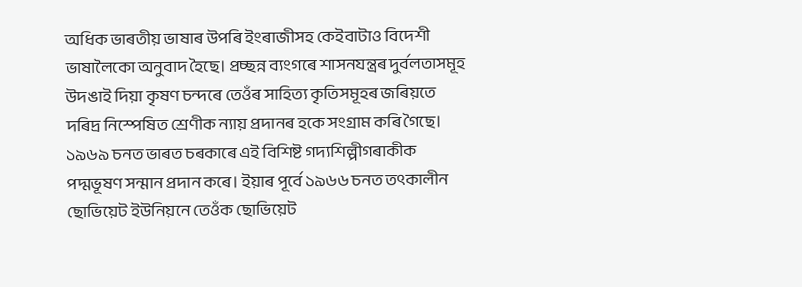অধিক ভাৰতীয় ভাষাৰ উপৰি ইংৰাজীসহ কেইবাটাও বিদেশী ভাষালৈকো অনুবাদ হৈছে। প্ৰচ্ছন্ন ব্যংগৰে শাসনযন্ত্ৰৰ দুৰ্বলতাসমূহ উদঙাই দিয়া কৃষণ চন্দৰে তেওঁৰ সাহিত্য কৃতিসমূহৰ জৰিয়তে দৰিদ্ৰ নিস্পেষিত শ্ৰেণীক ন্যায় প্ৰদানৰ হকে সংগ্ৰাম কৰি গৈছে। ১৯৬৯ চনত ভাৰত চৰকাৰে এই বিশিষ্ট গদ্যশিল্পীগৰাকীক পদ্মভূষণ সন্মান প্ৰদান কৰে। ইয়াৰ পূৰ্বে ১৯৬৬ চনত তৎকালীন ছোভিয়েট ইউনিয়নে তেওঁক ছোভিয়েট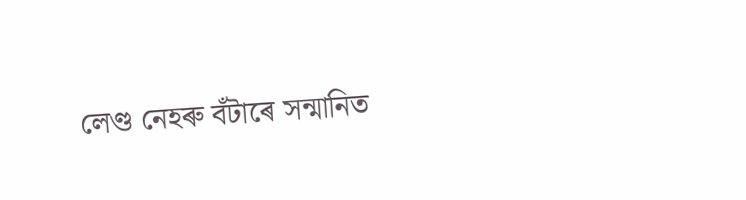লেণ্ড নেহৰু বঁটাৰে সন্মানিত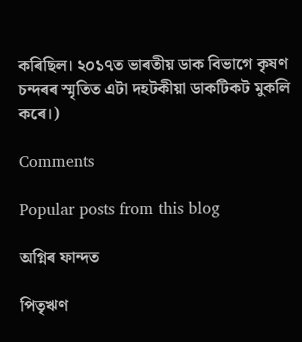কৰিছিল। ২০১৭ত ভাৰতীয় ডাক বিভাগে কৃষণ চন্দৰৰ স্মৃতিত এটা দহটকীয়া ডাকটিকট মুকলি কৰে।)

Comments

Popular posts from this blog

অগ্নিৰ ফান্দত

পিতৃঋণ